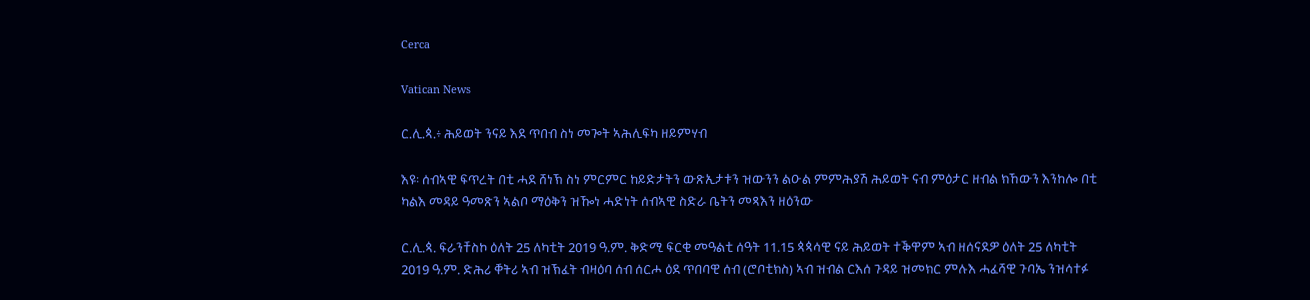Cerca

Vatican News

ር.ሊ.ጳ.፥ ሕይወት ንናይ እደ ጥበብ ስነ መጐት ኣሕሊፍካ ዘይምሃብ

እዩ፡ ሰብኣዊ ፍጥረት በቲ ሓደ ሸነኽ ስነ ምርምር ከይድታትን ውጽኢታቱን ዝውንን ልዑል ምምሕያሽ ሕይወት ናብ ምዕታር ዘብል ክኸውን እንከሎ በቲ ካልእ መዳይ ዓመጽን ኣልቦ ማዕቅን ዝዀነ ሓድነት ሰብኣዊ ስድራ ቤትን መጻእን ዘዕንው

ር.ሊ.ጳ. ፍራንቸስኮ ዕለት 25 ለካቲት 2019 ዓ.ም. ቅድሚ ፍርቂ መዓልቲ ሰዓት 11.15 ጳጳሳዊ ናይ ሕይወት ተቕዋም ኣብ ዘሰናደዎ ዕለት 25 ለካቲት 2019 ዓ.ም. ድሕሪ ቐትሪ ኣብ ዝኽፈት ብዛዕባ ሰብ ሰርሖ ዕደ ጥበባዊ ሰብ (ሮቦቲክስ) ኣብ ዝብል ርእሰ ጉዳይ ዝመክር ምሉእ ሓፈሻዊ ጉባኤ ንዝሳተፉ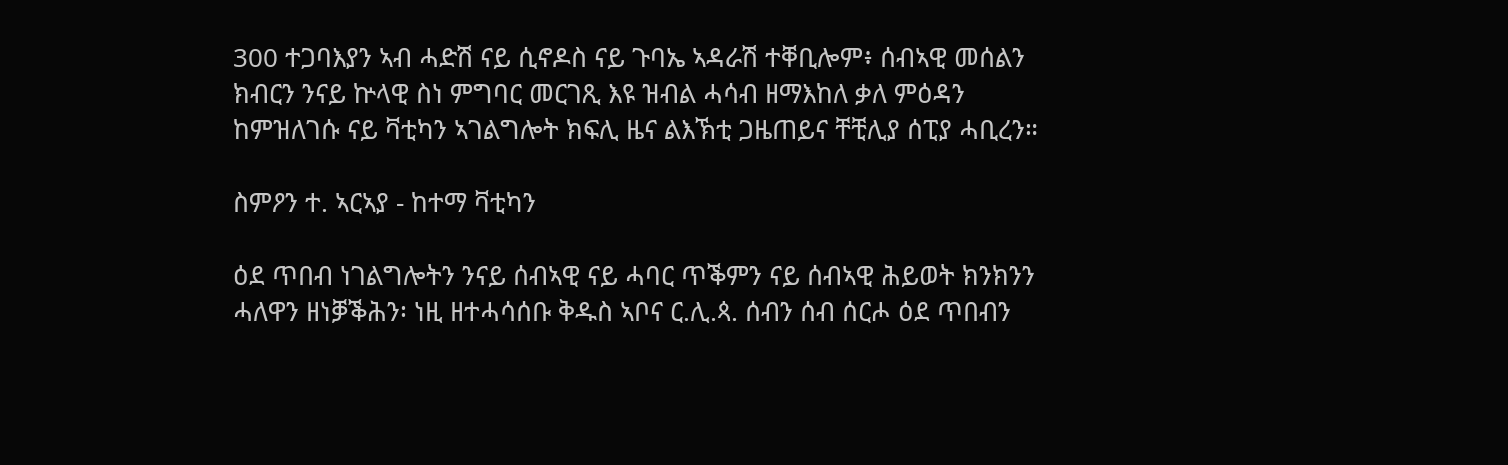300 ተጋባእያን ኣብ ሓድሽ ናይ ሲኖዶስ ናይ ጉባኤ ኣዳራሽ ተቐቢሎም፥ ሰብኣዊ መሰልን ክብርን ንናይ ኵላዊ ስነ ምግባር መርገጺ እዩ ዝብል ሓሳብ ዘማእከለ ቃለ ምዕዳን ከምዝለገሱ ናይ ቫቲካን ኣገልግሎት ክፍሊ ዜና ልእኽቲ ጋዜጠይና ቸቺሊያ ሰፒያ ሓቢረን።

ስምዖን ተ. ኣርኣያ - ከተማ ቫቲካን

ዕደ ጥበብ ነገልግሎትን ንናይ ሰብኣዊ ናይ ሓባር ጥቕምን ናይ ሰብኣዊ ሕይወት ክንክንን ሓለዋን ዘነቓቕሕን፡ ነዚ ዘተሓሳሰቡ ቅዱስ ኣቦና ር.ሊ.ጳ. ሰብን ሰብ ሰርሖ ዕደ ጥበብን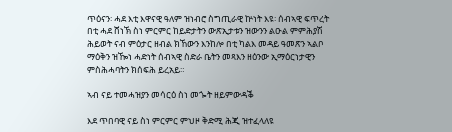ጥዕናን፡ ሓደ እቲ እዋናዊ ዓለም ዝነብሮ ስግጢራዊ ኵነት እዩ፡ ሰብኣዊ ፍጥረት በቲ ሓደ ሸነኽ ስነ ምርምር ከይድታትን ውጽኢታቱን ዝውንን ልዑል ምምሕያሽ ሕይወት ናብ ምዕታር ዘብል ክኸውን እንከሎ በቲ ካልእ መዳይ ዓመጽን ኣልቦ ማዕቅን ዝዀነ ሓድነት ሰብኣዊ ስድራ ቤትን መጻእን ዘዕንው ኢማዕርነታዊን ምስሕሓባትን ክሰፍሕ ይረአይ።

ኣብ ናይ ተመሓዝያን መሳርዕ ስነ መጐት ዘይምውዳቕ

እደ ጥበባዊ ናይ ስነ ምርምር ምህዞ ቅድሚ ሕጂ ዝተፈላለዩ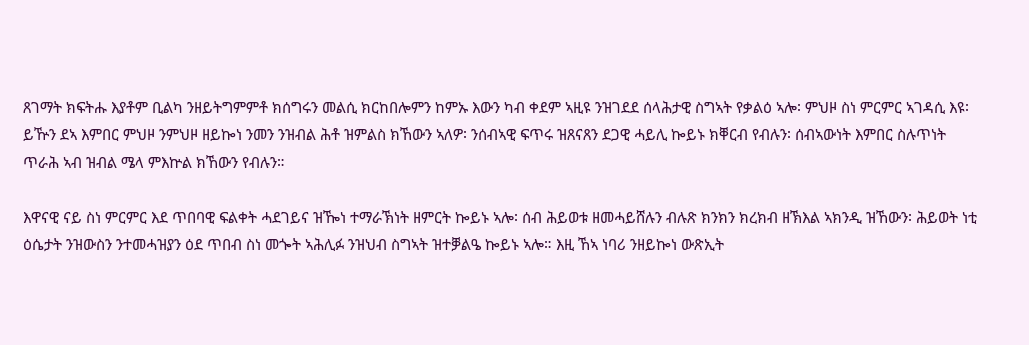ጸገማት ክፍትሑ እያቶም ቢልካ ንዘይትግምምቶ ክሰግሩን መልሲ ክርከበሎምን ከምኡ እውን ካብ ቀደም ኣዚዩ ንዝገደደ ሰላሕታዊ ስግኣት የቃልዕ ኣሎ፡ ምህዞ ስነ ምርምር ኣገዳሲ እዩ፡ ይዅን ደኣ እምበር ምህዞ ንምህዞ ዘይኰነ ንመን ንዝብል ሕቶ ዝምልስ ክኸውን ኣለዎ፡ ንሰብኣዊ ፍጥሩ ዝጸናጸን ደጋዊ ሓይሊ ኰይኑ ክቐርብ የብሉን፡ ሰብኣውነት እምበር ስሉጥነት ጥራሕ ኣብ ዝብል ሜላ ምእኵል ክኸውን የብሉን።

እዋናዊ ናይ ስነ ምርምር እደ ጥበባዊ ፍልቀት ሓደገይና ዝዀነ ተማራኽነት ዘምርት ኰይኑ ኣሎ፡ ሰብ ሕይወቱ ዘመሓይሸሉን ብሉጽ ክንክን ክረክብ ዘኽእል ኣክንዲ ዝኸውን፡ ሕይወት ነቲ ዕሴታት ንዝውስን ንተመሓዝያን ዕደ ጥበብ ስነ መጐት ኣሕሊፉ ንዝህብ ስግኣት ዝተቓልዔ ኰይኑ ኣሎ። እዚ ኸኣ ነባሪ ንዘይኰነ ውጽኢት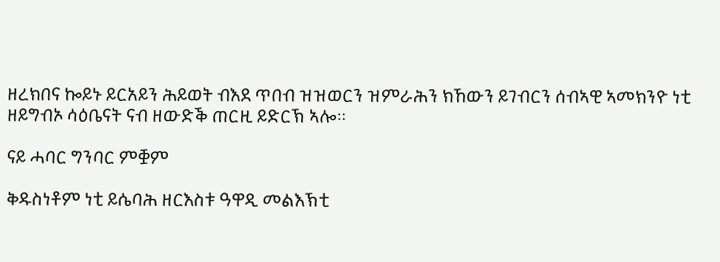ዘረክበና ኰይኑ ይርአይን ሕይወት ብእደ ጥበብ ዝዝወርን ዝምራሕን ክኸውን ይገብርን ሰብኣዊ ኣመክንዮ ነቲ ዘይግብኦ ሳዕቤናት ናብ ዘውድቕ ጠርዚ ይድርኽ ኣሎ።

ናይ ሓባር ግንባር ምቛም

ቅዱስነቶም ነቲ ይሴባሕ ዘርእስቱ ዓዋዲ መልእኽቲ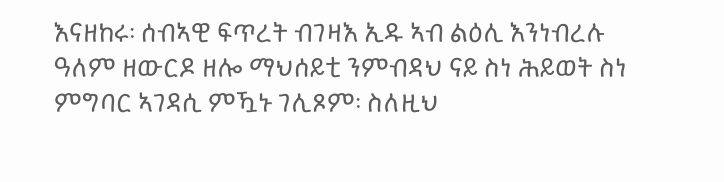እናዘከሩ፡ ሰብኣዊ ፍጥረት ብገዛእ ኢዱ ኣብ ልዕሊ እንነብረሉ ዓለም ዘውርዶ ዘሎ ማህሰይቲ ንምብዳህ ናይ ስነ ሕይወት ስነ ምግባር ኣገዳሲ ምዃኑ ገሊጾም፡ ስለዚህ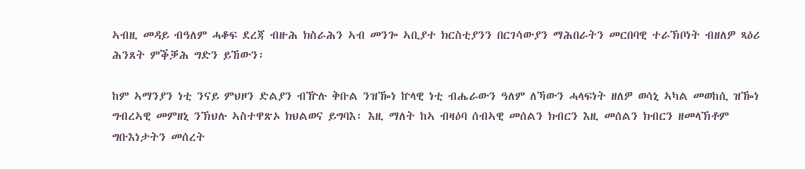ኣብዚ መዳይ ብዓለም ሓቆፍ ደረጃ ብዙሕ ክስራሕን ኣብ መንጐ ኣቢያተ ክርስቲያንን በርገሳውያን ማሕበራትን መርበባዊ ተራኽቦነት ብዘለዎ ጻዕሪ ሕንጸት ምቕቓሕ ግድን ይኸውን፡

ከም ኣማንያን ነቲ ንናይ ምህዞን ድልያን ብዅሉ ቅቡል ንዝዀነ ኵላዊ ነቲ ብሔራውን ዓለም ለኻውን ሓላፍነት ዘለዎ ወሳኒ ኣካል መወከሲ ዝዀነ ግብረኣዊ መምዘኒ ንኽህሉ ኣስተዋጽኦ ክህልወና ይግባእ፡ እዚ ማለት ከኣ ብዛዕባ ሰብኣዊ መሰልን ክብርን እዚ መሰልን ክብርን ዘመላኽቶም ግቡእነታትን መሰረት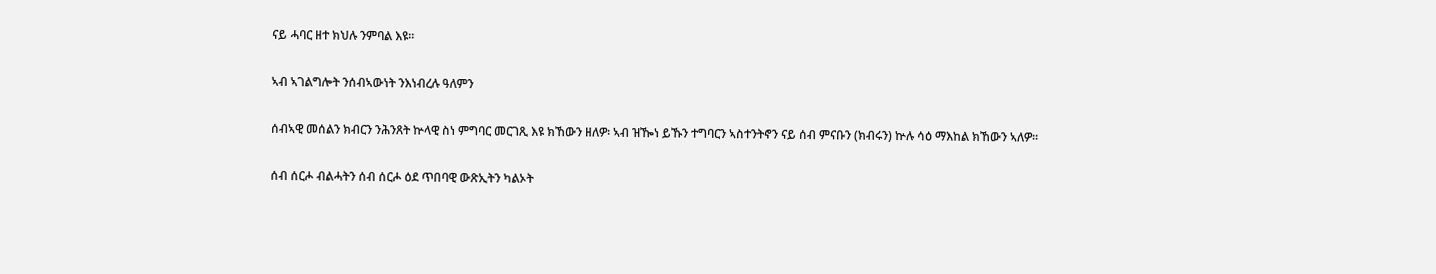ናይ ሓባር ዘተ ክህሉ ንምባል እዩ።

ኣብ ኣገልግሎት ንሰብኣውነት ንእነብረሉ ዓለምን

ሰብኣዊ መሰልን ክብርን ንሕንጸት ኵላዊ ስነ ምግባር መርገጺ እዩ ክኸውን ዘለዎ፡ ኣብ ዝዀነ ይኹን ተግባርን ኣስተንትኖን ናይ ሰብ ምናቡን (ክብሩን) ኵሉ ሳዕ ማእከል ክኸውን ኣለዎ።

ሰብ ሰርሖ ብልሓትን ሰብ ሰርሖ ዕደ ጥበባዊ ውጽኢትን ካልኦት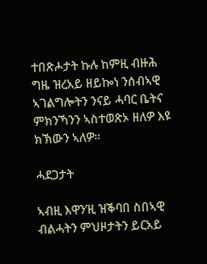ተበጽሖታት ኩሉ ከምዚ ብዙሕ ግዜ ዝረአይ ዘይኰነ ንሰብኣዊ ኣገልግሎትን ንናይ ሓባር ቤትና ምክንኻንን ኣስተወጽኦ ዘለዎ እዩ ክኽውን ኣለዎ።

ሓደጋታት

ኣብዚ እዋን’ዚ ዝቕባበ ስበኣዊ ብልሓትን ምህዞታትን ይርአይ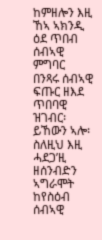ከምዘሎን እዚ ኸኣ ኣክንዲ ዕደ ጥበብ ሰብኣዊ ምግባር በንጻሩ ሰብኣዊ ፍጡር ዘእደ ጥበባዊ ዝገብር፡ ይኸውን ኣሎ፡ ስለዚህ እዚ ሓደጋ’ዚ ዘሰንብድን ኣግራሞት ከየስዕብ ሰብኣዊ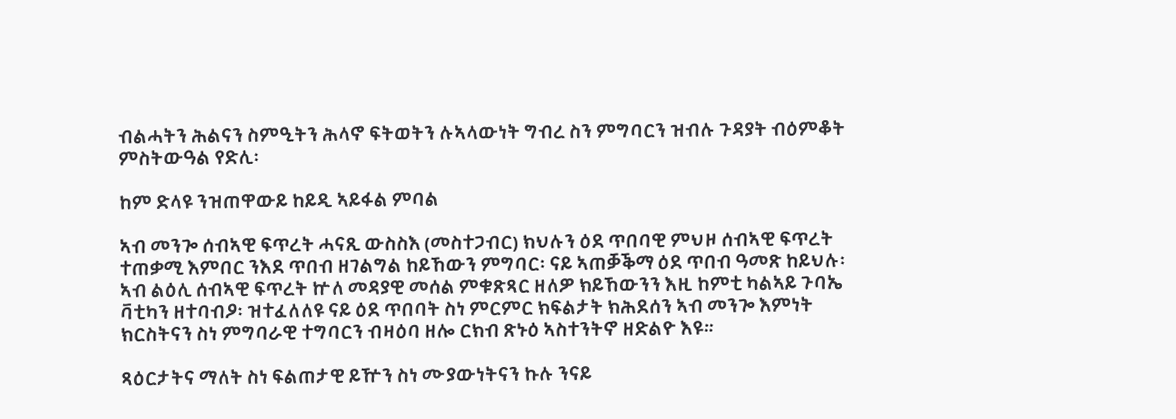ብልሓትን ሕልናን ስምዒትን ሕላኖ ፍትወትን ሉኣላውነት ግብረ ስን ምግባርን ዝብሉ ጉዳያት ብዕምቆት ምስትውዓል የድሊ፡

ከም ድላዩ ንዝጠዋውይ ከይዲ ኣይፋል ምባል

ኣብ መንጐ ሰብኣዊ ፍጥረት ሓናጺ ውስስእ (መስተጋብር) ክህሉን ዕደ ጥበባዊ ምህዞ ሰብኣዊ ፍጥረት ተጠቃሚ እምበር ንእደ ጥበብ ዘገልግል ከይኸውን ምግባር፡ ናይ ኣጠቓቕማ ዕደ ጥበብ ዓመጽ ከይህሉ፡ ኣብ ልዕሊ ሰብኣዊ ፍጥረት ኵለ መዳያዊ መሰል ምቁጽጻር ዘለዎ ክይኸውንን እዚ ከምቲ ካልኣይ ጉባኤ ቫቲካን ዘተባብዖ፡ ዝተፈለለዩ ናይ ዕደ ጥበባት ስነ ምርምር ክፍልታት ክሕደሰን ኣብ መንጐ እምነት ክርስትናን ስነ ምግባራዊ ተግባርን ብዛዕባ ዘሎ ርክብ ጽኑዕ ኣስተንትኖ ዘድልዮ እዩ።

ጻዕርታትና ማለት ስነ ፍልጠታዊ ይዅን ስነ ሙያውነትናን ኩሉ ንናይ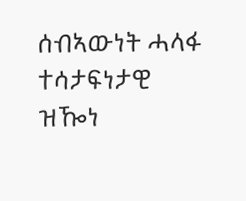ሰብኣውነት ሓላፋ ተሳታፍነታዊ ዝዀነ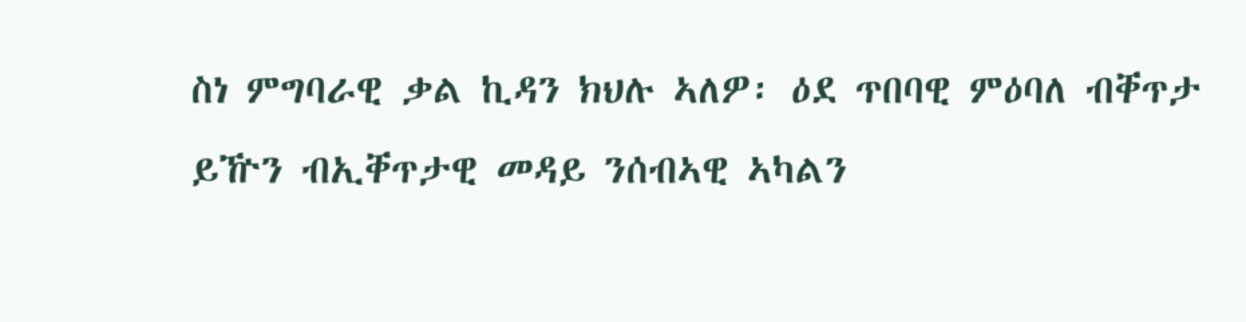ስነ ምግባራዊ ቃል ኪዳን ክህሉ ኣለዎ፡ ዕደ ጥበባዊ ምዕባለ ብቐጥታ ይዅን ብኢቐጥታዊ መዳይ ንሰብኣዊ ኣካልን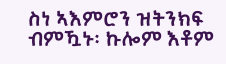ስነ ኣእምሮን ዝትንክፍ ብምዃኑ፡ ኩሎም እቶም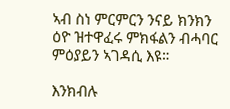ኣብ ስነ ምርምርን ንናይ ክንክን ዕዮ ዝተዋፈሩ ምክፋልን ብሓባር ምዕያይን ኣገዳሲ እዩ።

እንክብሉ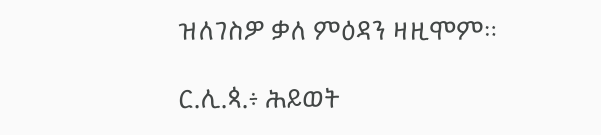ዝለገስዎ ቃለ ምዕዳን ዛዚሞም።

ር.ሊ.ጳ.፥ ሕይወት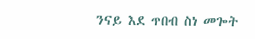ንናይ እደ ጥበብ ስነ መጐት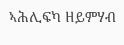ኣሕሊፍካ ዘይምሃብ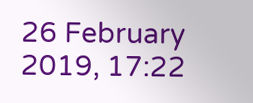26 February 2019, 17:22